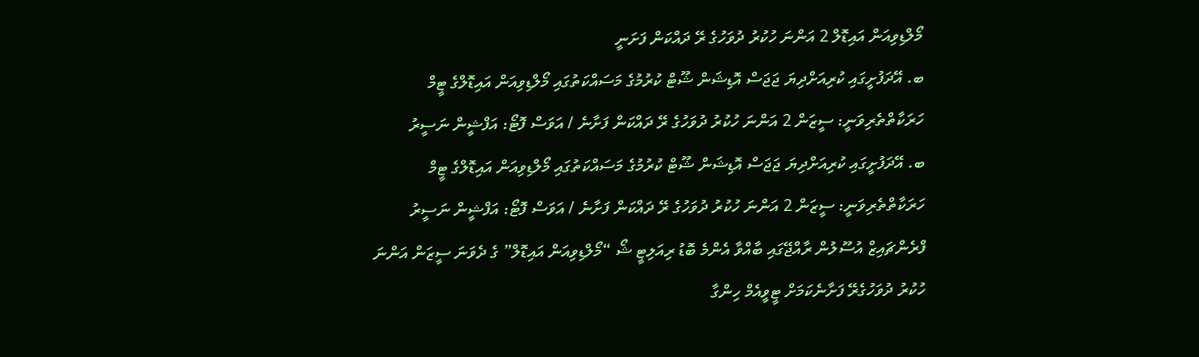މޯލްޑިވިއަން އައިޑޮލް 2 އަންނަ ހުކުރު ދުވަހުގެ ރޭ ދައްކަން ފަށަނީ
ބ. އޭދަފުށީގައި ކުރިއަށްދިޔަ ޖަޖަސް އޮޑިޝަން ޝޫޓް ކުރުމުގެ މަސައްކަތުގައި މޯލްޑިވިއަން އައިޑޮލްގެ ޓީމް ހަރަކާތްތެރިވަނީ: ސީޒަން 2 އަންނަ ހުކުރު ދުވަހުގެ ރޭ ދައްކަން ފަށާނެ / އަވަސް ފޮޓޯ: އަފްޝީން ނަސީރު
ބ. އޭދަފުށީގައި ކުރިއަށްދިޔަ ޖަޖަސް އޮޑިޝަން ޝޫޓް ކުރުމުގެ މަސައްކަތުގައި މޯލްޑިވިއަން އައިޑޮލްގެ ޓީމް ހަރަކާތްތެރިވަނީ: ސީޒަން 2 އަންނަ ހުކުރު ދުވަހުގެ ރޭ ދައްކަން ފަށާނެ / އަވަސް ފޮޓޯ: އަފްޝީން ނަސީރު
ފްރެންޗައިޒް އުސޫލުން ރާއްޖޭގައި ބާއްވާ އެންމެ ބޮޑު ރިއަލިޓީ ޝޯ “މޯލްޑިވިއަން އައިޑޮލް” ގެ ދެވަނަ ސީޒަން އަންނަ ހުކުރު ދުވަހުގެރޭ ފަށާނެކަމަށް ޓީވީއެމް ހިންގާ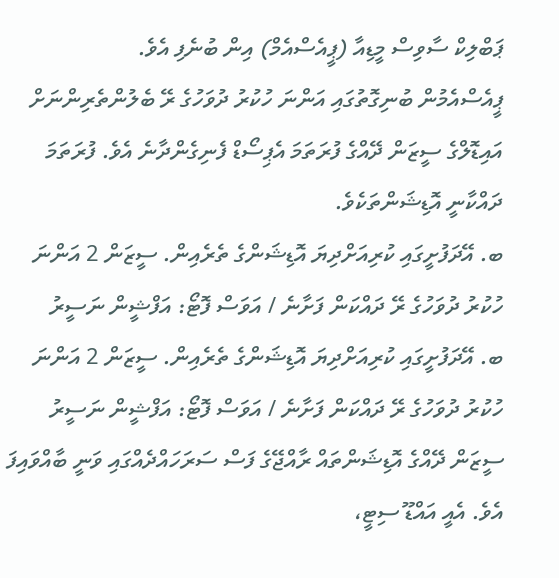ޕަބްލިކް ސާވިސް މީޑިއާ (ޕީއެސްއެމް) އިން ބުނެފި އެވެ.
ޕީއެސްއެމުން ބުނިގޮތުގައި އަންނަ ހުކުރު ދުވަހުގެ ރޭ ބެލުންތެރިންނަށް އައިޑޮލްގެ ސީޒަން ދޭއްގެ ފުރަތަމަ އެޕިސޯޑް ފެނިގެންދާނެ އެވެ. ފުރަތަމަ ދައްކާނީ އޮޑިޝަންތަކެވެ.
ބ. އޭދަފުށީގައި ކުރިއަށްދިޔަ އޮޑިޝަންގެ ތެރެއިން. ސީޒަން 2 އަންނަ ހުކުރު ދުވަހުގެ ރޭ ދައްކަން ފަށާނެ / އަވަސް ފޮޓޯ: އަފްޝީން ނަސީރު
ބ. އޭދަފުށީގައި ކުރިއަށްދިޔަ އޮޑިޝަންގެ ތެރެއިން. ސީޒަން 2 އަންނަ ހުކުރު ދުވަހުގެ ރޭ ދައްކަން ފަށާނެ / އަވަސް ފޮޓޯ: އަފްޝީން ނަސީރު
ސީޒަން ދޭއްގެ އޮޑިޝަންތައް ރާއްޖޭގެ ފަސް ސަރަހައްދެއްގައި ވަނީ ބާއްވައިފަ އެވެ. އެއީ އައްޑޫ ސިޓީ،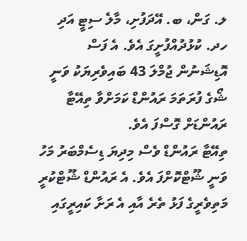ލ. ގަން، ބ. އޭދަފުށި، މާލެ ސިޓީ އަދި ހދ. ކުޅުދުއްފުށީގަ އެވެ. އެ ފަސް އޮޑިޝަނުން ޖުމްލަ 43 ބައިވެރިޔަކު ވަނީ ޝޯގެ ފުރަތަމަ ރައުންޑް ކަމަށްވާ ތިއޭޓާ ރައުންޑަށް ގޮސްފަ އެވެ.
ތިއޭޓާ ރައުންޑް ވެސް މިދިޔަ ޑިސެމްބަރު މަހު ވަނީ ޝޫޓްކޮށްފަ އެވެ. އެ ރައުންޑް ޝޫޓްކުރީ މަތިވެރީގެ ފަޅު ތެރެ އާއި އެ ރަށާ ކައިރީގައި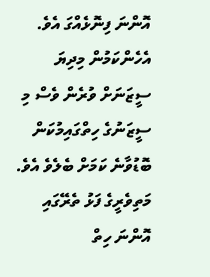އޮންނަ ފިނޮޅެއްގަ އެވެ. އެހެންކަމުން މިދިޔަ ސީޒަނަށް ވުރެން ވެސް މި ސީޒަނުގެ ހިތްގައިމުކަން ބޮޑުވާނެ ކަމަށް ބެލެވެ އެވެ.
މަތިވެރީގެ ފަޅު ތެރޭގައި އޮންނަ ހިތް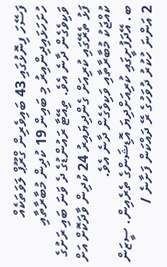ފަސޭހަ ފިނޮޅުގައި 43 ބައިވެރިން ގްރޫޕް ލަވަތަކެއް ހުށަހަޅައިދިންއިރު މި ބައިން 19 ކުދިން މުބާރާތާއި ވަކިވެގެން ދާނެ އެވެ. ތިއޭޓާ ރައުންޑުގެ ދެ ވަނަ ބައި ރަށުގެ ފަޅު ތެރޭގައި ކުރިއަށް ގެންދިޔައިރު 24 ކުދިން ވާދަކޮށް އަށް ކުއްޖަކު މުބާރާތާއި ވަކިވެގެން ދާނެ އެވެ.
ބ. އޭދަފުށީގައި ކުރިއަށްދިޔަ އޮޑިޝަންގެ ތެރެއިން. ސީޒަން 2 އަންނަ ހުކުރު ދުވަހުގެ ރޭ ދައްކަން ފަށާނެ /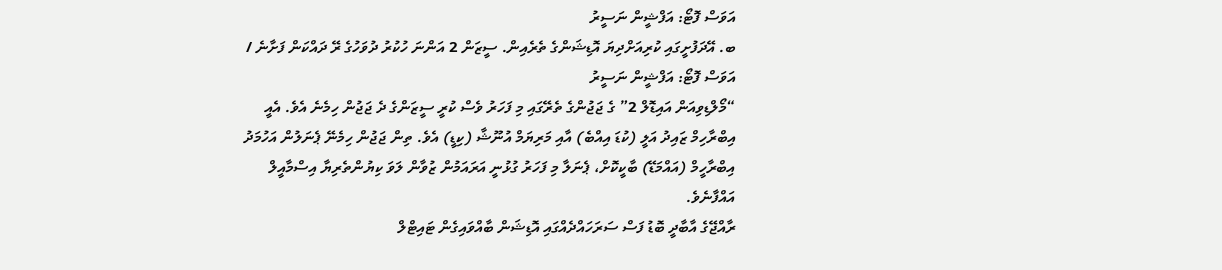އަވަސް ފޮޓޯ: އަފްޝީން ނަސީރު
ބ. އޭދަފުށީގައި ކުރިއަށްދިޔަ އޮޑިޝަންގެ ތެރެއިން. ސީޒަން 2 އަންނަ ހުކުރު ދުވަހުގެ ރޭ ދައްކަން ފަށާނެ / އަވަސް ފޮޓޯ: އަފްޝީން ނަސީރު
“މޯލްޑިވިއަން އައިޑޮލް 2” ގެ ޖަޖުންގެ ތެރޭގައި މި ފަހަރު ވެސް ކުރީ ސީޒަންގެ ދެ ޖަޖުން ހިމެނެ އެވެ. އެއީ އިބްރާހިމް ޒައިދު އަލީ (ކުޑަ އިއްބެ) އާއި މަރިޔަމް އުނޫޝާ (ކިޑީ) އެވެ. ތިން ޖަޖުން ހިމެނޭ ޕެނަލުން އަހުމަދު އިބްރާހީމް (އައްމަޑޭ) ބާކީކޮށް، ޕެނަލާ މި ފަހަރު ގުޅުނީ އަރައަމުން ޒުވާން ލަވަ ކިޔުންތެރިޔާ އިސްމާއީލް އައްފާނެވެ.
ރާއްޖޭގެ އާބާދީ ބޮޑު ފަސް ސަރަހައްދެއްގައި އޮޑިޝަން ބާއްވައިގެން ޓައިޓްލް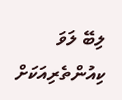ލިބޭ ލަވަ ކިއުންތެރިއަކަށް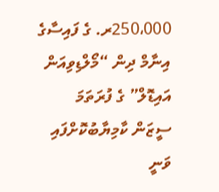250،000ރ. ގެ ފައިސާގެ އިނާމް ދިން “މޯލްޑިވިއަން އައިޑޮލް” ގެ ފުރަތަމަ ސީޒަން ކާމިޔާބުކޮށްފައި ވަނީ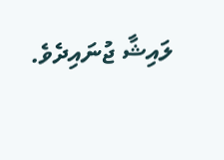ލައިޝާ ޖުނައިދެވެ.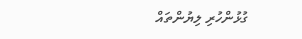ގުޅުންހުރި ލިޔުންތައް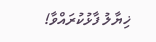ޚިޔާލު ފާޅުކުރައްވާ!